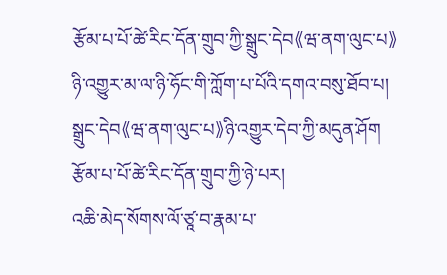རྩོམ་པ་པོ་ཚེ་རིང་དོན་གྲུབ་ཀྱི་སྒྲུང་དེབ《ཝ་ནག་ལུང་པ》ཉི་འགྱུར་མ་ལ་ཉི་ཧོང་གི་ཀློག་པ་པོའི་དགའ་བསུ་ཐོབ་པ།
སྒྲུང་དེབ《ཝ་ནག་ལུང་པ》ཉི་འགྱུར་དེབ་ཀྱི་མདུན་ཤོག
རྩོམ་པ་པོ་ཚེ་རིང་དོན་གྲུབ་ཀྱི་ཉེ་པར།
འཆི་མེད་སོགས་ལོ་ཙཱ་བ་རྣམ་པ་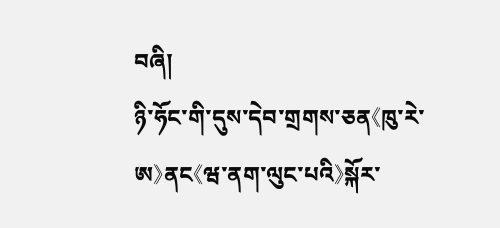བཞི།
ཉི་ཧོང་གི་དུས་དེབ་གྲགས་ཅན《ཁུ་རེ་ཨ》ནང《ཝ་ནག་ལུང་པའི》སྐོར་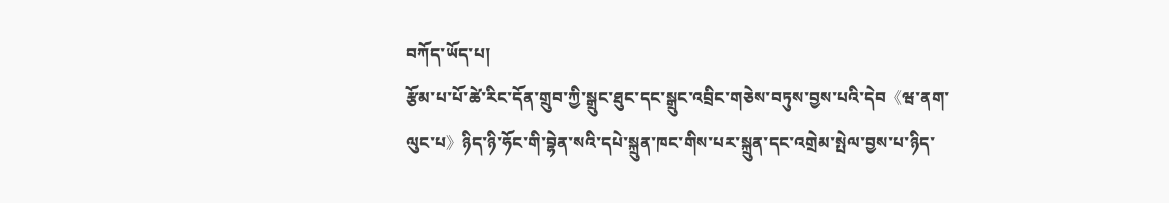བཀོད་ཡོད་པ།
རྩོམ་པ་པོ་ཚེ་རིང་དོན་གྲུབ་ཀྱི་སྒྲུང་ཐུང་དང་སྒྲུང་འབྲིང་གཅེས་བཏུས་བྱས་པའི་དེབ《ཝ་ནག་ལུང་པ》ཉིད་ཉི་ཧོང་གི་བྷེན་སའི་དཔེ་སྐྲུན་ཁང་གིས་པར་སྐྲུན་དང་འགྲེམ་སྤེལ་བྱས་པ་ཉིད་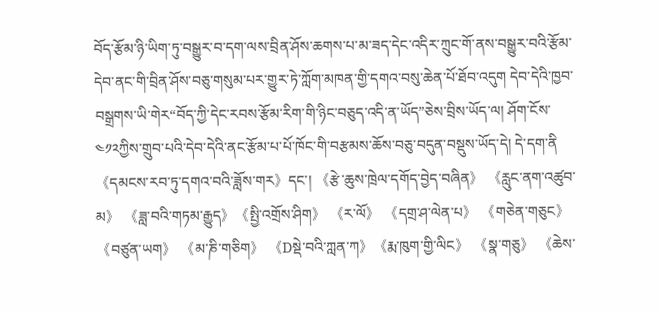བོད་རྩོམ་ཉི་ཡིག་ཏུ་བསྒྱུར་བ་དག་ལས་བྲིན་ཤོས་ཆགས་པ་མ་ཟད་དེང་འདིར་ཀྲུང་གོ་ནས་བསྒྱུར་བའི་རྩོམ་དེབ་ནང་གི་བྲིན་ཤོས་བཅུ་གསུམ་པར་གྱུར་ཏེ་ཀློག་མཁན་གྱི་དགའ་བསུ་ཆེན་པོ་ཐོབ་འདུག དེབ་དེའི་ཁྱབ་བསྒྲགས་ཡི་གེར“བོད་ཀྱི་དེང་རབས་རྩོམ་རིག་གི་ཉིང་བཅུད་འདི་ན་ཡོད”ཅེས་བྲིས་ཡོད་ལ། ཤོག་ངོས་༤༡༢ཀྱིས་གྲུབ་པའི་དེབ་དེའི་ནང་རྩོམ་པ་པོ་ཁོང་གི་བརྩམས་ཆོས་བཅུ་བདུན་བསྡུས་ཡོད་དེ། དེ་དག་ནི《དམངས་རབ་ཏུ་དགའ་བའི་ཟློས་གར》དང་། 《རྩེ་ཆུས་ཁྲེལ་དགོད་བྱེད་བཞིན》 《རླུང་ནག་འཚུབ་མ》 《ཟླ་བའི་གཏམ་རྒྱུད》《སྤྱི་འགྲོས་ཤིག》 《ར་ལོ》 《དགྲ་ཤ་ལེན་པ》 《གཅེན་གཅུང》 《བཙུན་ཡག》 《མ་ཎི་གཅིག》 《Dསྡེ་བའི་ཀླན་ཀ》《རྨ་ཁུག་གྱི་ལིང》 《སྣ་གཅུ》 《ཆེས་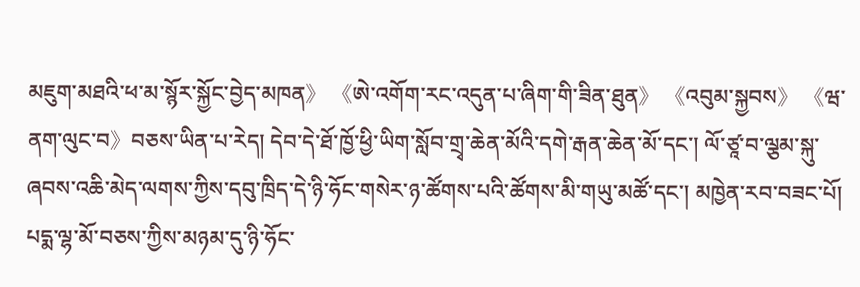མཇུག་མཐའི་ཕ་མ་སྙོར་སྐྱོང་བྱེད་མཁན》 《ཨེ་འགོག་རང་འདུན་པ་ཞིག་གི་ཟིན་ཐུན》 《འབུམ་སྐྱབས》 《ཝ་ནག་ལུང་བ》བཅས་ཡིན་པ་རེད། དེབ་དེ་ཐོ་ཁྱོ་ཕྱི་ཡིག་སློབ་གྲྭ་ཆེན་མོའི་དགེ་རྒན་ཆེན་མོ་དང་། ལོ་ཙཱ་བ་ལྕམ་སྐུ་ཞབས་འཆི་མེད་ལགས་ཀྱིས་དབུ་ཁྲིད་དེ་ཉི་ཧོང་གསེར་ཉ་ཚོགས་པའི་ཚོགས་མི་གཡུ་མཚོ་དང་། མཁྱེན་རབ་བཟང་པོ། པདྨ་ལྷ་མོ་བཅས་ཀྱིས་མཉམ་དུ་ཉི་ཧོང་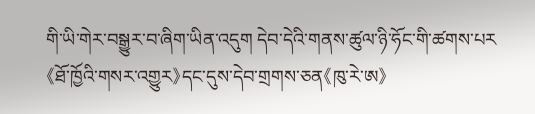གི་ཡི་གེར་བསྒྱུར་བ་ཞིག་ཡིན་འདུག དེབ་དེའི་གནས་ཚུལ་ཉི་ཧོང་གི་ཚགས་པར《ཐོ་ཁྱོའི་གསར་འགྱུར》དང་དུས་དེབ་གྲགས་ཅན《ཁུ་རེ་ཨ》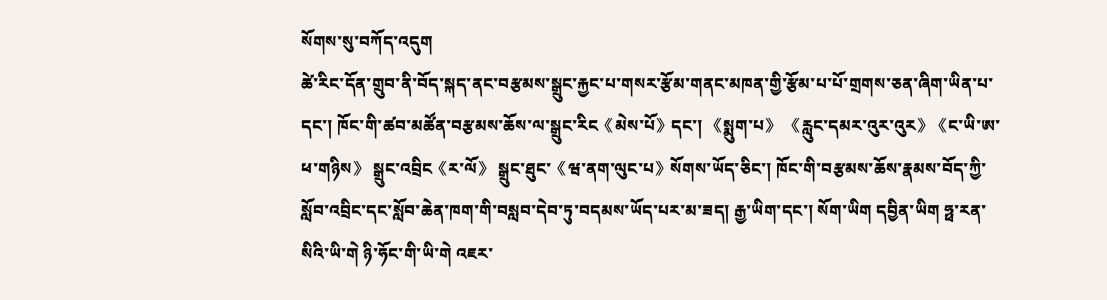སོགས་སུ་བཀོད་འདུག
ཚེ་རིང་དོན་གྲུབ་ནི་བོད་སྐད་ནང་བརྩམས་སྒྲུང་རྐྱང་པ་གསར་རྩོམ་གནང་མཁན་གྱི་རྩོམ་པ་པོ་གྲགས་ཅན་ཞིག་ཡིན་པ་དང་། ཁོང་གི་ཚབ་མཚོན་བརྩམས་ཆོས་ལ་སྒྲུང་རིང《མེས་པོ》དང་། 《སྨུག་པ》 《རླུང་དམར་འུར་འུར》《ང་ཡི་ཨ་ཕ་གཉིས》 སྒྲུང་འབྲིང《ར་ལོ》 སྒྲུང་ཐུང་《ཝ་ནག་ལུང་པ》སོགས་ཡོད་ཅིང་། ཁོང་གི་བརྩམས་ཆོས་རྣམས་བོད་ཀྱི་སློབ་འབྲིང་དང་སློབ་ཆེན་ཁག་གི་བསླབ་དེབ་ཏུ་བདམས་ཡོད་པར་མ་ཟད། རྒྱ་ཡིག་དང་། སོག་ཡིག དབྱིན་ཡིག ཧྥ་རན་སིའི་ཡི་གེ ཉི་ཧོང་གི་ཡི་གེ འཇར་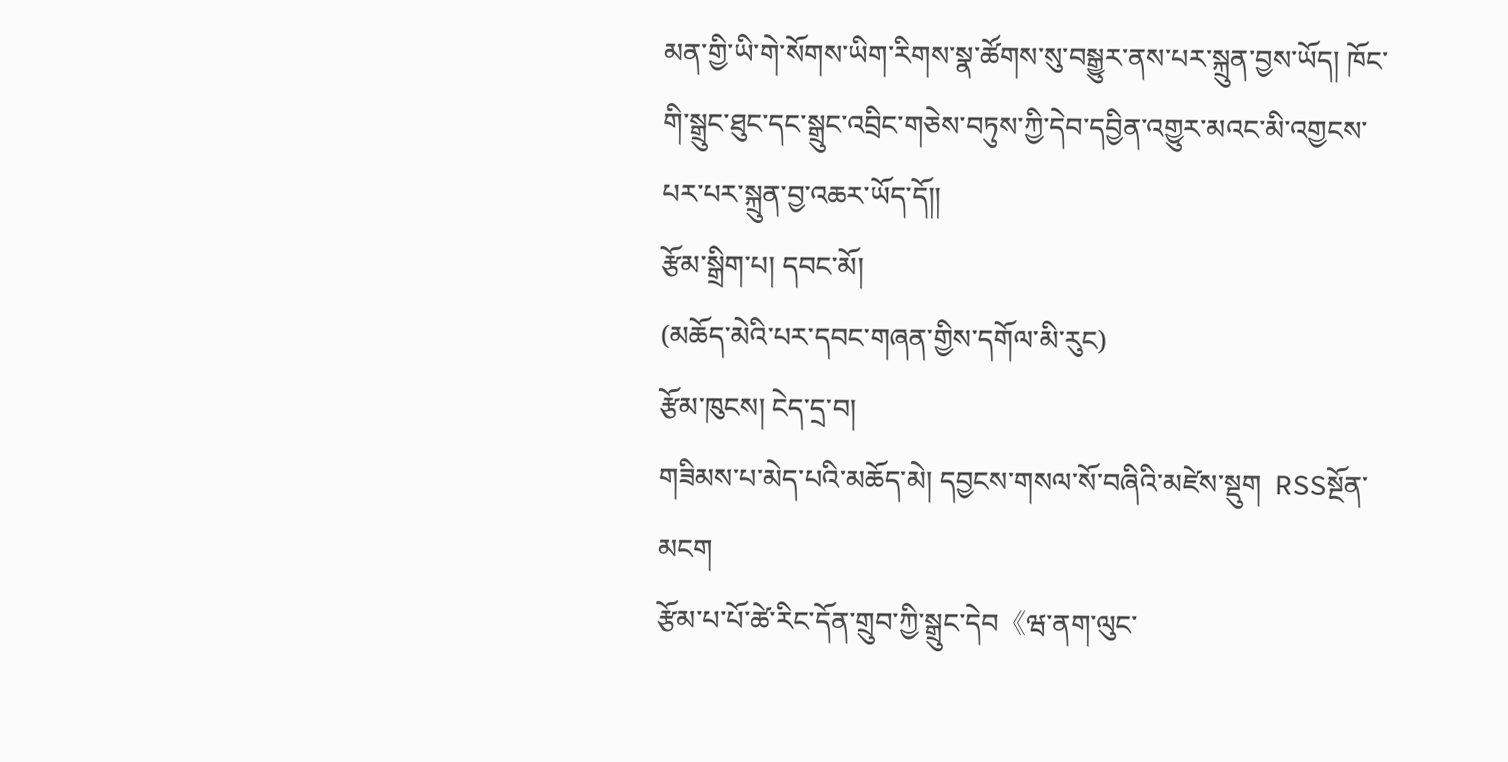མན་གྱི་ཡི་གེ་སོགས་ཡིག་རིགས་སྣ་ཚོགས་སུ་བསྒྱུར་ནས་པར་སྐྲུན་བྱས་ཡོད། ཁོང་གི་སྒྲུང་ཐུང་དང་སྒྲུང་འབྲིང་གཅེས་བཏུས་ཀྱི་དེབ་དབྱིན་འགྱུར་མའང་མི་འགྱངས་པར་པར་སྐྲུན་བྱ་འཆར་ཡོད་དོ།།
རྩོམ་སྒྲིག་པ། དབང་མོ།
(མཆོད་མེའི་པར་དབང་གཞན་གྱིས་དགོལ་མི་རུང)
རྩོམ་ཁུངས། ངེད་དྲ་བ།
གཟིམས་པ་མེད་པའི་མཆོད་མེ། དབྱངས་གསལ་སོ་བཞིའི་མཛེས་སྡུག  RSSསྔོན་མངག
རྩོམ་པ་པོ་ཚེ་རིང་དོན་གྲུབ་ཀྱི་སྒྲུང་དེབ《ཝ་ནག་ལུང་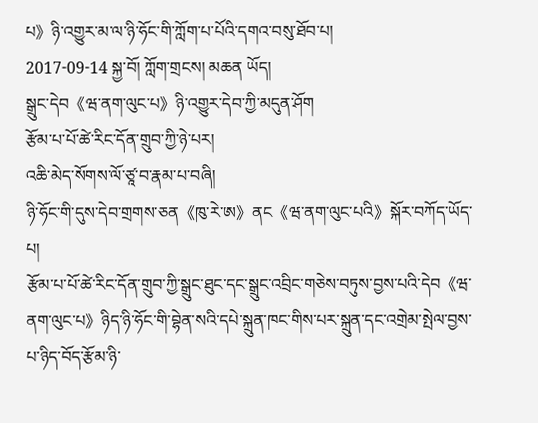པ》ཉི་འགྱུར་མ་ལ་ཉི་ཧོང་གི་ཀློག་པ་པོའི་དགའ་བསུ་ཐོབ་པ།
2017-09-14 སྐྱ་བོ། ཀློག་གྲངས། མཆན ཡོད།
སྒྲུང་དེབ《ཝ་ནག་ལུང་པ》ཉི་འགྱུར་དེབ་ཀྱི་མདུན་ཤོག
རྩོམ་པ་པོ་ཚེ་རིང་དོན་གྲུབ་ཀྱི་ཉེ་པར།
འཆི་མེད་སོགས་ལོ་ཙཱ་བ་རྣམ་པ་བཞི།
ཉི་ཧོང་གི་དུས་དེབ་གྲགས་ཅན《ཁུ་རེ་ཨ》ནང《ཝ་ནག་ལུང་པའི》སྐོར་བཀོད་ཡོད་པ།
རྩོམ་པ་པོ་ཚེ་རིང་དོན་གྲུབ་ཀྱི་སྒྲུང་ཐུང་དང་སྒྲུང་འབྲིང་གཅེས་བཏུས་བྱས་པའི་དེབ《ཝ་ནག་ལུང་པ》ཉིད་ཉི་ཧོང་གི་བྷེན་སའི་དཔེ་སྐྲུན་ཁང་གིས་པར་སྐྲུན་དང་འགྲེམ་སྤེལ་བྱས་པ་ཉིད་བོད་རྩོམ་ཉི་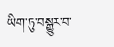ཡིག་ཏུ་བསྒྱུར་བ་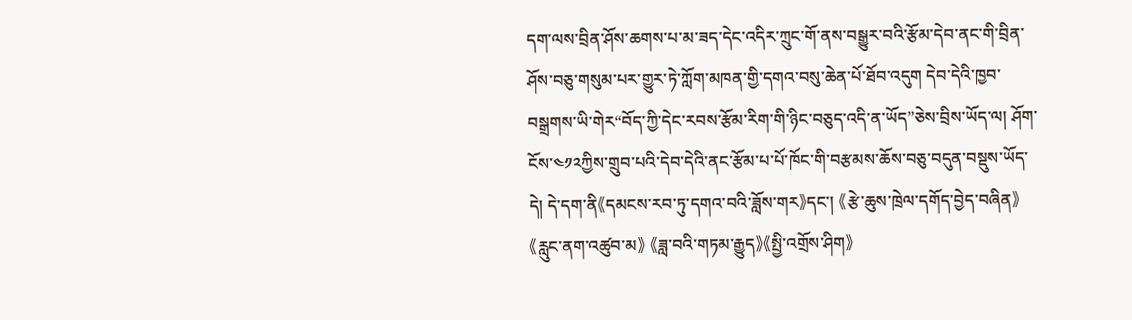དག་ལས་བྲིན་ཤོས་ཆགས་པ་མ་ཟད་དེང་འདིར་ཀྲུང་གོ་ནས་བསྒྱུར་བའི་རྩོམ་དེབ་ནང་གི་བྲིན་ཤོས་བཅུ་གསུམ་པར་གྱུར་ཏེ་ཀློག་མཁན་གྱི་དགའ་བསུ་ཆེན་པོ་ཐོབ་འདུག དེབ་དེའི་ཁྱབ་བསྒྲགས་ཡི་གེར“བོད་ཀྱི་དེང་རབས་རྩོམ་རིག་གི་ཉིང་བཅུད་འདི་ན་ཡོད”ཅེས་བྲིས་ཡོད་ལ། ཤོག་ངོས་༤༡༢ཀྱིས་གྲུབ་པའི་དེབ་དེའི་ནང་རྩོམ་པ་པོ་ཁོང་གི་བརྩམས་ཆོས་བཅུ་བདུན་བསྡུས་ཡོད་དེ། དེ་དག་ནི《དམངས་རབ་ཏུ་དགའ་བའི་ཟློས་གར》དང་། 《རྩེ་ཆུས་ཁྲེལ་དགོད་བྱེད་བཞིན》 《རླུང་ནག་འཚུབ་མ》 《ཟླ་བའི་གཏམ་རྒྱུད》《སྤྱི་འགྲོས་ཤིག》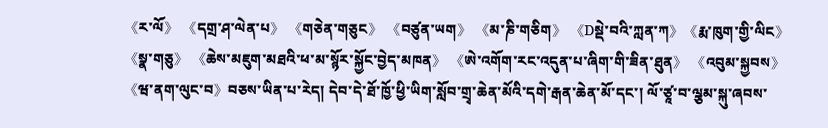《ར་ལོ》 《དགྲ་ཤ་ལེན་པ》 《གཅེན་གཅུང》 《བཙུན་ཡག》 《མ་ཎི་གཅིག》 《Dསྡེ་བའི་ཀླན་ཀ》《རྨ་ཁུག་གྱི་ལིང》 《སྣ་གཅུ》 《ཆེས་མཇུག་མཐའི་ཕ་མ་སྙོར་སྐྱོང་བྱེད་མཁན》 《ཨེ་འགོག་རང་འདུན་པ་ཞིག་གི་ཟིན་ཐུན》 《འབུམ་སྐྱབས》 《ཝ་ནག་ལུང་བ》བཅས་ཡིན་པ་རེད། དེབ་དེ་ཐོ་ཁྱོ་ཕྱི་ཡིག་སློབ་གྲྭ་ཆེན་མོའི་དགེ་རྒན་ཆེན་མོ་དང་། ལོ་ཙཱ་བ་ལྕམ་སྐུ་ཞབས་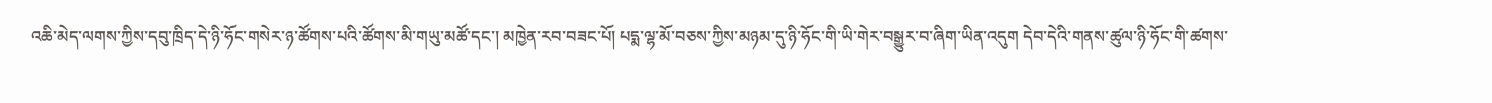འཆི་མེད་ལགས་ཀྱིས་དབུ་ཁྲིད་དེ་ཉི་ཧོང་གསེར་ཉ་ཚོགས་པའི་ཚོགས་མི་གཡུ་མཚོ་དང་། མཁྱེན་རབ་བཟང་པོ། པདྨ་ལྷ་མོ་བཅས་ཀྱིས་མཉམ་དུ་ཉི་ཧོང་གི་ཡི་གེར་བསྒྱུར་བ་ཞིག་ཡིན་འདུག དེབ་དེའི་གནས་ཚུལ་ཉི་ཧོང་གི་ཚགས་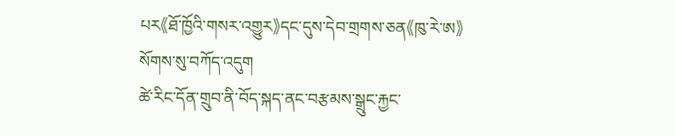པར《ཐོ་ཁྱོའི་གསར་འགྱུར》དང་དུས་དེབ་གྲགས་ཅན《ཁུ་རེ་ཨ》སོགས་སུ་བཀོད་འདུག
ཚེ་རིང་དོན་གྲུབ་ནི་བོད་སྐད་ནང་བརྩམས་སྒྲུང་རྐྱང་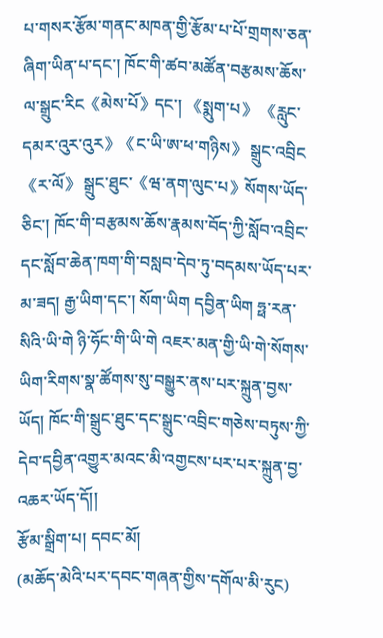པ་གསར་རྩོམ་གནང་མཁན་གྱི་རྩོམ་པ་པོ་གྲགས་ཅན་ཞིག་ཡིན་པ་དང་། ཁོང་གི་ཚབ་མཚོན་བརྩམས་ཆོས་ལ་སྒྲུང་རིང《མེས་པོ》དང་། 《སྨུག་པ》 《རླུང་དམར་འུར་འུར》《ང་ཡི་ཨ་ཕ་གཉིས》 སྒྲུང་འབྲིང《ར་ལོ》 སྒྲུང་ཐུང་《ཝ་ནག་ལུང་པ》སོགས་ཡོད་ཅིང་། ཁོང་གི་བརྩམས་ཆོས་རྣམས་བོད་ཀྱི་སློབ་འབྲིང་དང་སློབ་ཆེན་ཁག་གི་བསླབ་དེབ་ཏུ་བདམས་ཡོད་པར་མ་ཟད། རྒྱ་ཡིག་དང་། སོག་ཡིག དབྱིན་ཡིག ཧྥ་རན་སིའི་ཡི་གེ ཉི་ཧོང་གི་ཡི་གེ འཇར་མན་གྱི་ཡི་གེ་སོགས་ཡིག་རིགས་སྣ་ཚོགས་སུ་བསྒྱུར་ནས་པར་སྐྲུན་བྱས་ཡོད། ཁོང་གི་སྒྲུང་ཐུང་དང་སྒྲུང་འབྲིང་གཅེས་བཏུས་ཀྱི་དེབ་དབྱིན་འགྱུར་མའང་མི་འགྱངས་པར་པར་སྐྲུན་བྱ་འཆར་ཡོད་དོ།།
རྩོམ་སྒྲིག་པ། དབང་མོ།
(མཆོད་མེའི་པར་དབང་གཞན་གྱིས་དགོལ་མི་རུང)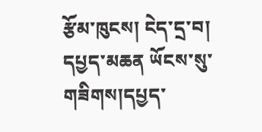རྩོམ་ཁུངས། ངེད་དྲ་བ།
དཔྱད་མཆན ཡོངས་སུ་གཟིགས།དཔྱད་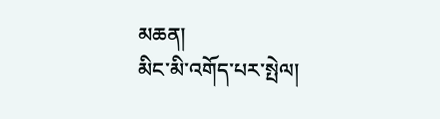མཆན།
མིང་མི་འགོད་པར་སྤེལ།